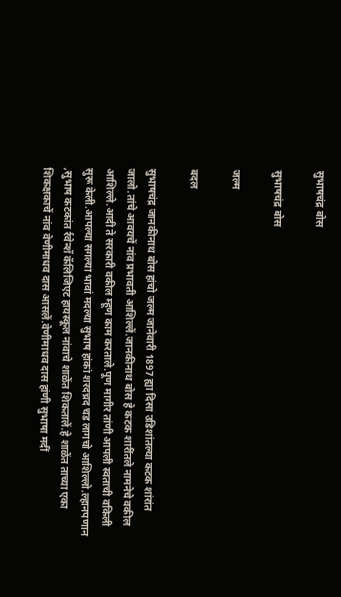सुभाषचंद्र बोस

सुभाषचंद्र बोस

जल्म

बदल

सुभाषचंद्र जानकीनाथ बोस हांचो जल्म जानेवारी 1897 ह्या दिसा उडिशांतल्या कटक शांरांत जालो.तांचे आवयचें नांव प्रभावती आशिल्लें.जानकीनाथ बोस हे कटक शारींतले नामनेचे वकील आशिल्ले.आदी ते सरकारी वकील म्हूण काम करताले.पूण मागीर तांणी आपली स्वताची वकिली सुरू केली.आपल्या सगल्या भावां मदल्या सुभाष हांकां शरदच्रद चड लागचो आशिल्लो.ल्हानपणान ,सुभाष कटकांत र्रवेन्शॅ कॅलिजिएट हायस्कूल नांवाचे शाळेंत शिकतालें.हे शाळेंत ताच्या एका शिकक्षकाचें नांव वेणीमाधव दास आसलें.वेणीमाधव दास हांणी सुभाषा मदीं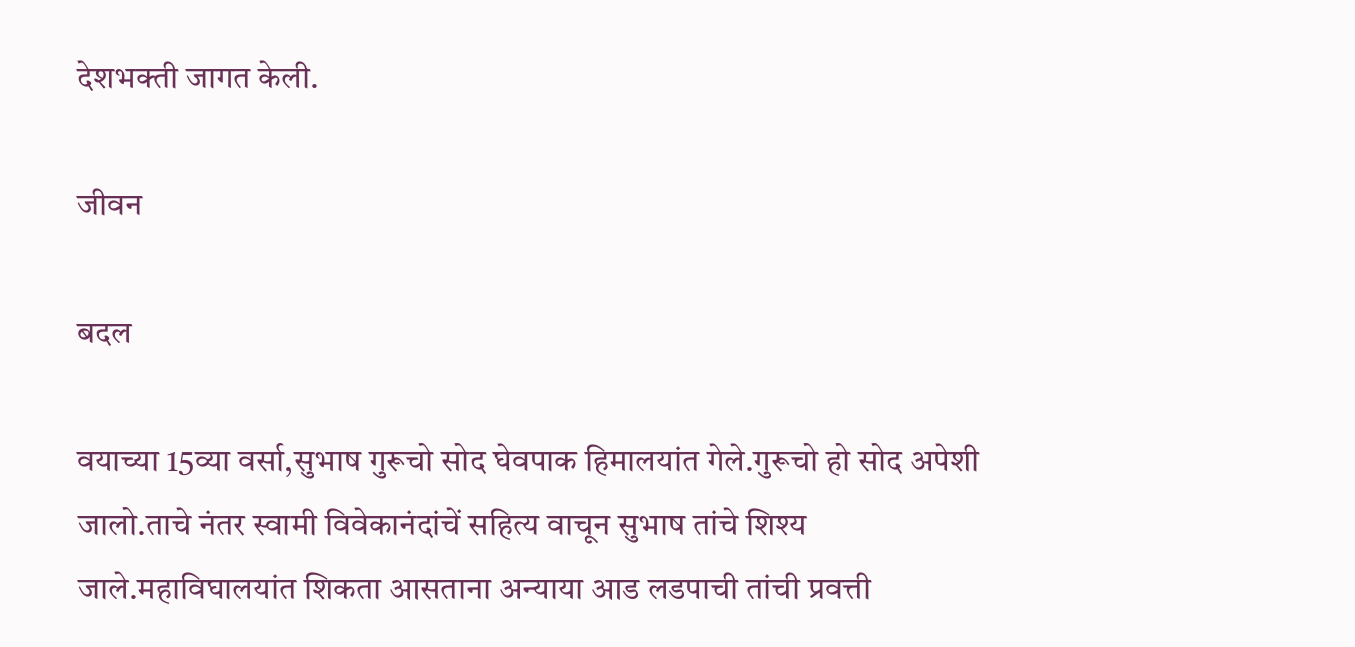देशभक्ती जागत केली.

जीवन

बदल

वयाच्या 15व्या वर्सा,सुभाष गुरूचो सोद घेवपाक हिमालयांत गेले.गुरूचो हो सोद अपेशी जालो.ताचे नंतर स्वामी विवेकानंदांचें सहित्य वाचून सुभाष तांचे शिश्य जाले.महाविघालयांत शिकता आसताना अन्याया आड लडपाची तांची प्रवत्ती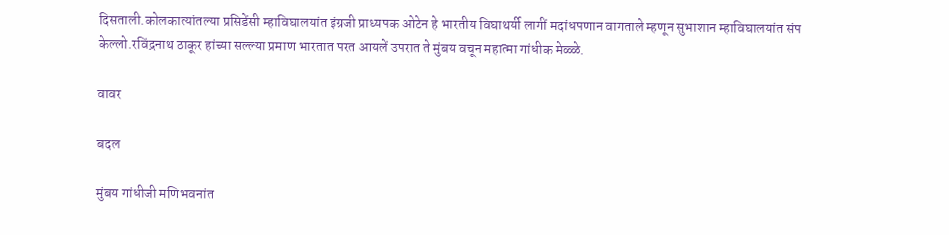दिसताली.कोलकात्यांतल्या प्रसिडेंसी म्हाविघालयांत इंग्रजी प्राध्यपक ओटेन हे भारतीय विघाथर्यी लागीं मदांधपणान वागताले म्हणून सुभाशान म्हाविघालयांत संप केल्लो.रविंद्रनाथ ठाकूर हांच्या सल्ल्या प्रमाण भारतात परत आयलें उपरात ते मुंबय वचून महात्मा गांधीक मेळ्ळे.

वावर

बदल

मुंबय गांधीजी मणिभवनांत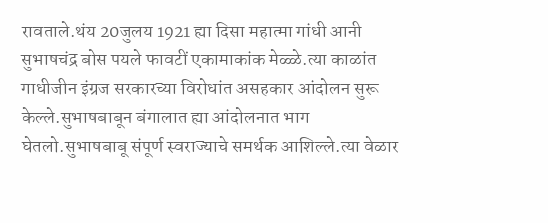रावताले.थंय 20जुलय 1921 ह्या दिसा महात्मा गांधी आनी सुभाषचंद्र बोस पयले फावटीं एकामाकांक मेळ्ळे.त्या काळांत गाधीजीन इंग्रज सरकारच्या विरोधांत असहकार आंदोलन सुरू केल्ले.सुभाषबाबून बंगालात ह्या आंदोलनात भाग घेतलो.सुभाषबाबू संपूर्ण स्वराज्याचे समर्थक आशिल्ले.त्या वेळार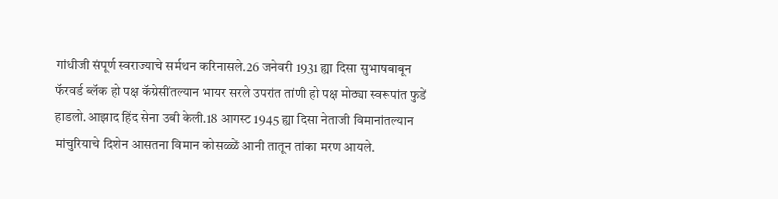गांधीजी संपूर्ण स्वराज्याचे सर्मथन करिनासले.26 जनेवरी 1931 ह्या दिसा सुभाषबाबून फॅरवर्ड ब्लॅक हो पक्ष कॅग्रेसींतल्यान भायर सरले उपरांत तांणी हो पक्ष मोठ्या स्वरूपांत फुडें हाडलो.आझाद हिंद सेना उबी केली.18 आगस्ट 1945 ह्या दिसा नेताजी विमानांतल्यान मांचुरियाचे दिशेन आसतना विमान कोसळ्ळें आनी तातून तांका मरण आयले.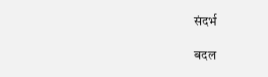संदर्भ

बदल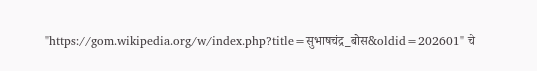"https://gom.wikipedia.org/w/index.php?title=सुभाषचंद्र_बोस&oldid=202601" चे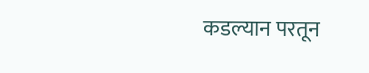कडल्यान परतून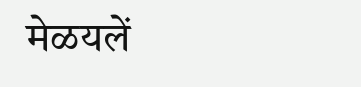मेळयलें